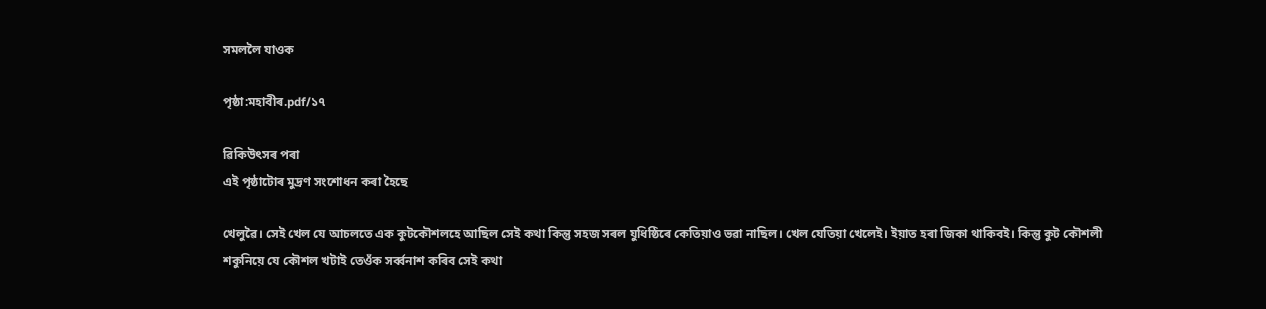সমললৈ যাওক

পৃষ্ঠা:মহাবীৰ.pdf/১৭

ৱিকিউৎসৰ পৰা
এই পৃষ্ঠাটোৰ মুদ্ৰণ সংশোধন কৰা হৈছে

খেলুৱৈ। সেই খেল যে আচলতে এক কুটকৌশলহে আছিল সেই কথা কিন্তু সহজ সৰল যুধিষ্ঠিৰে কেতিয়াও ভৱা নাছিল। খেল যেতিয়া খেলেই। ইয়াত হৰা জিকা থাকিবই। কিন্তু কুট কৌশলী শকুনিয়ে যে কৌশল খটাই তেওঁক সৰ্ব্বনাশ কৰিব সেই কথা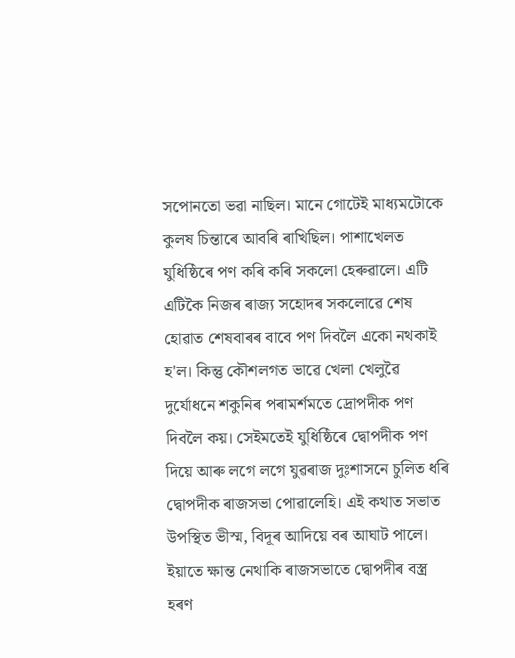সপোনতো ভৱা নাছিল। মানে গোটেই মাধ্যমটোকে কুলষ চিন্তাৰে আবৰি ৰাখিছিল। পাশাখেলত যুধিষ্ঠিৰে পণ কৰি কৰি সকলো হেৰুৱালে। এটি এটিকৈ নিজৰ ৰাজ্য সহোদৰ সকলোৱে শেষ হোৱাত শেষবাৰৰ বাবে পণ দিবলৈ একো নথকাই হ'ল। কিন্তু কৌশলগত ভাৱে খেলা খেলুৱৈ দুৰ্যোধনে শকুনিৰ পৰামৰ্শমতে দ্ৰোপদীক পণ দিবলৈ কয়। সেইমতেই যুধিষ্ঠিৰে দ্বোপদীক পণ দিয়ে আৰু লগে লগে যুৱৰাজ দুঃশাসনে চুলিত ধৰি দ্বোপদীক ৰাজসভা পোৱালেহি। এই কথাত সভাত উপস্থিত ভীস্ম, বিদূৰ আদিয়ে বৰ আঘাট পালে। ইয়াতে ক্ষান্ত নেথাকি ৰাজসভাতে দ্বোপদীৰ বস্ত্ৰ হৰণ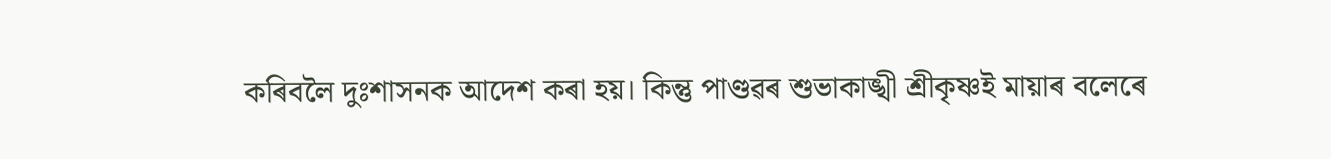কৰিবলৈ দুঃশাসনক আদেশ কৰা হয়। কিন্তু পাণ্ডৱৰ শুভাকাঙ্খী শ্ৰীকৃষ্ণই মায়াৰ বলেৰে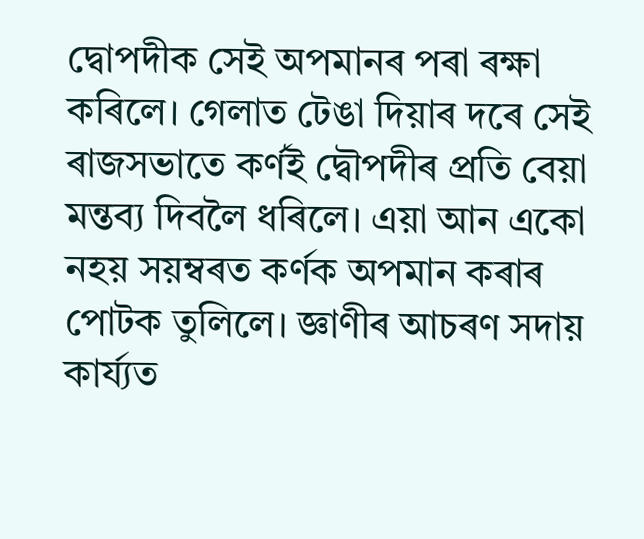দ্বোপদীক সেই অপমানৰ পৰা ৰক্ষা কৰিলে। গেলাত টেঙা দিয়াৰ দৰে সেই ৰাজসভাতে কৰ্ণই দ্বৌপদীৰ প্ৰতি বেয়া মন্তব্য দিবলৈ ধৰিলে। এয়া আন একো নহয় সয়ম্বৰত কৰ্ণক অপমান কৰাৰ পোটক তুলিলে। জ্ঞাণীৰ আচৰণ সদায় কাৰ্য্যত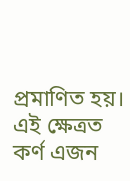প্ৰমাণিত হয়। এই ক্ষেত্ৰত কৰ্ণ এজন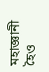মহাজ্ঞানী হৈও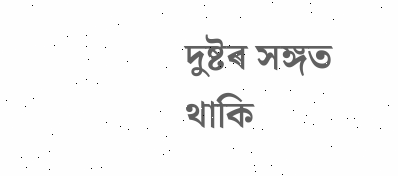দুষ্টৰ সঙ্গত থাকি